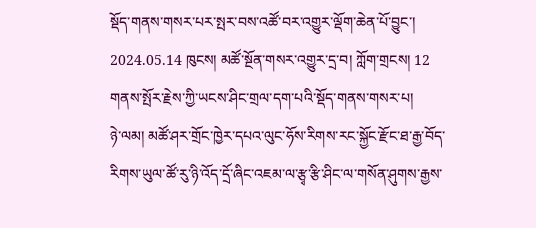སྡོད་གནས་གསར་པར་སྤར་བས་འཚོ་བར་འགྱུར་ལྡོག་ཆེན་པོ་བྱུང་།
2024.05.14 ཁུངས། མཚོ་སྔོན་གསར་འགྱུར་དྲ་བ། ཀློག་གྲངས། 12
གནས་སྤོར་རྗེས་ཀྱི་ཡངས་ཤིང་གྲལ་དག་པའི་སྡོད་གནས་གསར་པ།
ཉེ་ལམ། མཚོ་ཤར་གྲོང་ཁྱེར་དཔའ་ལུང་ཧོས་རིགས་རང་སྐྱོང་རྫོང་ཐ་རྒྱ་བོད་རིགས་ཡུལ་ཚོ་རུ་ཉི་འོད་དྲོ་ཞིང་འཇམ་ལ་རྩྭ་རྩི་ཤིང་ལ་གསོན་ཤུགས་རྒྱས་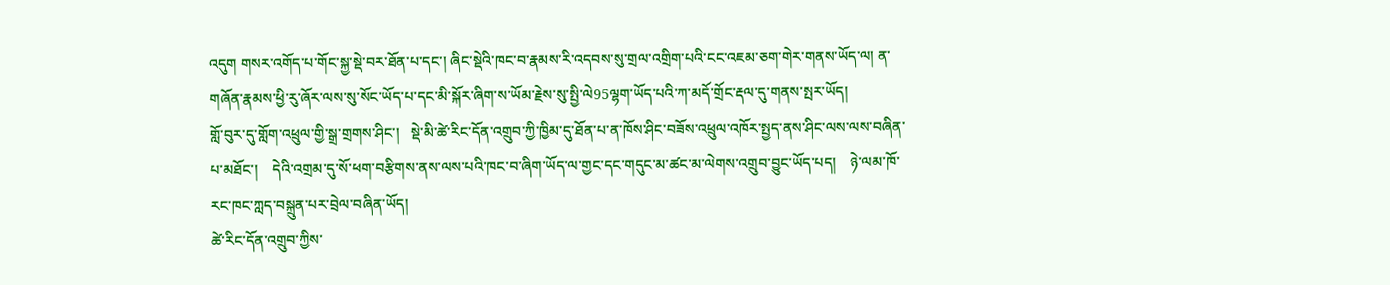འདུག གསར་འགོད་པ་གོང་སྐྱ་སྡེ་བར་ཐོན་པ་དང་། ཞིང་སྡེའི་ཁང་བ་རྣམས་རི་འདབས་སུ་གྲལ་འགྲིག་པའི་ངང་འཇམ་ཅག་གེར་གནས་ཡོད་ལ། ན་གཞོན་རྣམས་ཕྱི་རུ་ཞོར་ལས་སུ་སོང་ཡོད་པ་དང་མི་སྐོར་ཞིག་ས་ཡོམ་རྗེས་སུ་སྤྱི་ལེ95ལྷག་ཡོད་པའི་ཀ་མདོ་གྲོང་རྡལ་དུ་གནས་སྤར་ཡོད།
གློ་བུར་དུ་གློག་འཕྲུལ་གྱི་སྒྲ་གྲགས་ཤིང་།   སྡེ་མི་ཚེ་རིང་དོན་འགྲུབ་ཀྱི་ཁྱིམ་དུ་ཐོན་པ་ན་ཁོས་ཤིང་བཟོས་འཕྲུལ་འཁོར་སྤྱད་ནས་ཤིང་ལས་ལས་བཞིན་པ་མཐོང་།    དེའི་འགྲམ་དུ་སོ་ཕག་བརྩིགས་ནས་ལས་པའི་ཁང་བ་ཞིག་ཡོད་ལ་གྱང་དང་གདུང་མ་ཚང་མ་ལེགས་འགྲུབ་བྱུང་ཡོད་པད།    ཉེ་ལམ་ཁོ་རང་ཁང་ཀླད་བསྐྲུན་པར་བྲེལ་བཞིན་ཡོད།
ཚེ་རིང་དོན་འགྲུབ་ཀྱིས་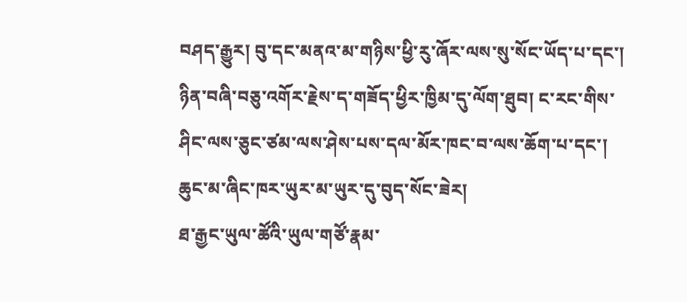བཤད་རྒྱུར། བུ་དང་མནའ་མ་གཉིས་ཕྱི་རུ་ཞོར་ལས་སུ་སོང་ཡོད་པ་དང་། ཉིན་བཞི་བཅུ་འགོར་རྗེས་ད་གཟོད་ཕྱིར་ཁྱིམ་དུ་ལོག་ཐུབ། ང་རང་གིས་ཤིང་ལས་ཅུང་ཙམ་ལས་ཤེས་པས་དལ་མོར་ཁང་བ་ལས་ཆོག་པ་དང་། ཆུང་མ་ཞིང་ཁར་ཡུར་མ་ཡུར་དུ་བུད་སོང་ཟེར།
ཐ་རྒྱང་ཡུལ་ཚོའི་ཡུལ་གཙོ་རྣམ་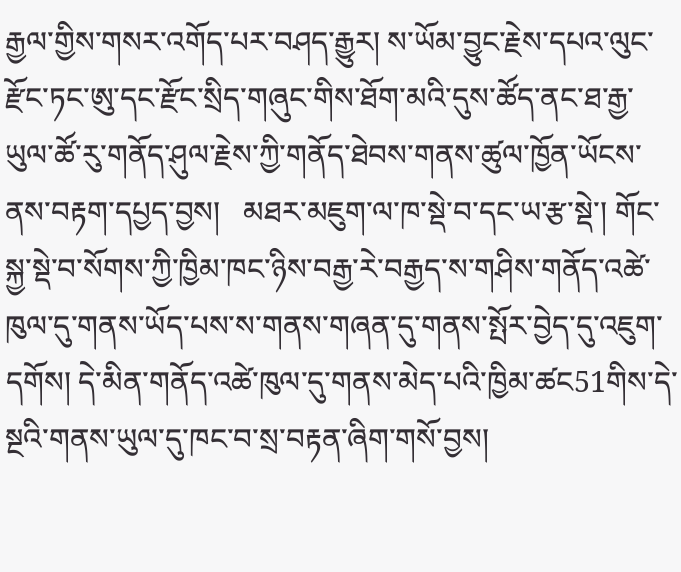རྒྱལ་གྱིས་གསར་འགོད་པར་བཤད་རྒྱུར། ས་ཡོམ་བྱུང་རྗེས་དཔའ་ལུང་རྫོང་ཏང་ཨུ་དང་རྫོང་སྲིད་གཞུང་གིས་ཐོག་མའི་དུས་ཚོད་ནང་ཐ་རྒྱ་ཡུལ་ཚོ་རུ་གནོད་ཤུལ་རྗེས་ཀྱི་གནོད་ཐེབས་གནས་ཚུལ་ཁྱོན་ཡོངས་ནས་བརྟག་དཔྱད་བྱས།   མཐར་མཇུག་ལ་ཁ་སྡེ་བ་དང་ཡ་རྩ་སྡེ་། གོང་སྐྱ་སྡེ་བ་སོགས་ཀྱི་ཁྱིམ་ཁང་ཉིས་བརྒྱ་རེ་བརྒྱད་ས་གཤིས་གནོད་འཚེ་ཁུལ་དུ་གནས་ཡོད་པས་ས་གནས་གཞན་དུ་གནས་སྤོར་བྱེད་དུ་འཇུག་དགོས། དེ་མིན་གནོད་འཚེ་ཁུལ་དུ་གནས་མེད་པའི་ཁྱིམ་ཚང51གིས་དེ་སྔའི་གནས་ཡུལ་དུ་ཁང་བ་སྲ་བརྟན་ཞིག་གསོ་བྱས།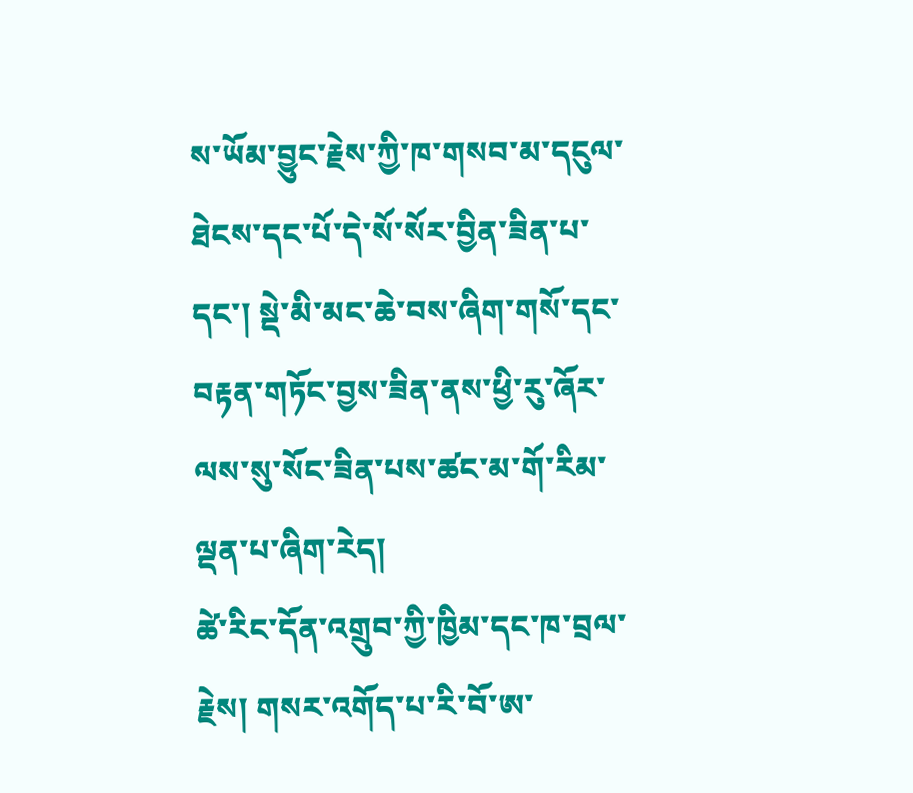ས་ཡོམ་བྱུང་རྗེས་ཀྱི་ཁ་གསབ་མ་དངུལ་ཐེངས་དང་པོ་དེ་སོ་སོར་བྱིན་ཟིན་པ་དང་། སྡེ་མི་མང་ཆེ་བས་ཞིག་གསོ་དང་བརྟན་གཏོང་བྱས་ཟིན་ནས་ཕྱི་རུ་ཞོར་ལས་སུ་སོང་ཟིན་པས་ཚང་མ་གོ་རིམ་ལྡན་པ་ཞིག་རེད།
ཚེ་རིང་དོན་འགྲུབ་ཀྱི་ཁྱིམ་དང་ཁ་བྲལ་རྗེས། གསར་འགོད་པ་རི་བོ་ཨ་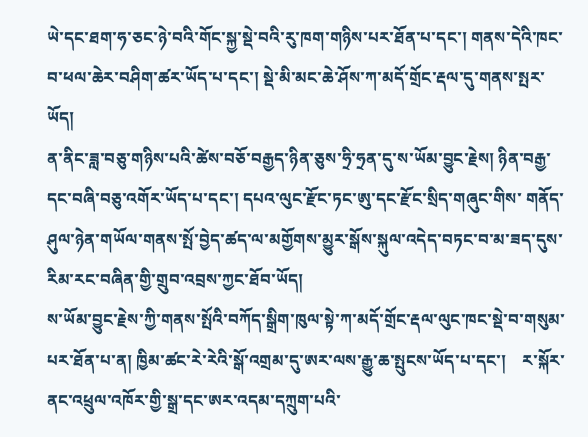ཡེ་དང་ཐག་ཧ་ཅང་ཉེ་བའི་གོང་སྐྱ་སྡེ་བའི་རུ་ཁག་གཉིས་པར་ཐོན་པ་དང་། གནས་དེའི་ཁང་བ་ཕལ་ཆེར་བཤིག་ཚར་ཡོད་པ་དང་། སྡེ་མི་མང་ཆེ་ཤོས་ཀ་མདོ་གྲོང་རྡལ་དུ་གནས་སྤར་ཡོད།
ན་ནིང་ཟླ་བཅུ་གཉིས་པའི་ཚེས་བཅོ་བརྒྱད་ཉིན་ཅུས་ཧྲི་ཧྲན་དུ་ས་ཡོམ་བྱུང་རྗེས། ཉིན་བརྒྱ་དང་བཞི་བཅུ་འགོར་ཡོད་པ་དང་། དཔའ་ལུང་རྫོང་ཏང་ཨུ་དང་རྫོང་སྲིད་གཞུང་གིས་ གནོད་ཤུལ་ཉེན་གཡོལ་གནས་སྤོ་བྱེད་ཚད་ལ་མགྱོགས་མྱུར་སྒོས་སྐུལ་འདེད་བཏང་བ་མ་ཟད་དུས་རིམ་རང་བཞིན་གྱི་གྲུབ་འབྲས་ཀྱང་ཐོབ་ཡོད།
ས་ཡོམ་བྱུང་རྗེས་ཀྱི་གནས་སྤོའི་བཀོད་སྒྲིག་ཁུལ་སྟེ་ཀ་མདོ་གྲོང་རྡལ་ལུང་ཁང་སྡེ་བ་གསུམ་པར་ཐོན་པ་ན། ཁྱིམ་ཚང་རེ་རེའི་སྒོ་འགྲམ་དུ་ཨར་ལས་རྒྱུ་ཆ་སྤུངས་ཡོད་པ་དང་།    ར་སྐོར་ནང་འཕྲུལ་འཁོར་གྱི་སྒྲ་དང་ཨར་འདམ་དཀྲུག་པའི་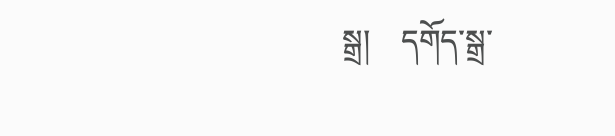སྒྲ།    དགོད་སྒྲ་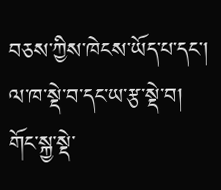བཅས་ཀྱིས་ཁེངས་ཡོད་པ་དང་། ལ་ཁ་སྡེ་བ་དང་ཡ་རྩ་སྡེ་བ།   གོང་སྐྱ་སྡེ་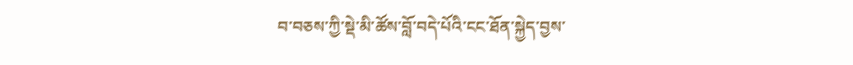བ་བཅས་ཀྱི་སྡེ་མི་ཚོས་བློ་བདེ་པོའི་ངང་ཐོན་སྐྱེད་བྱས་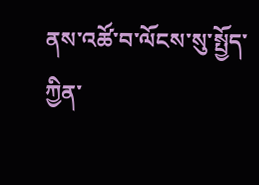ནས་འཚོ་བ་ལོངས་སུ་སྤྱོད་ཀྱིན་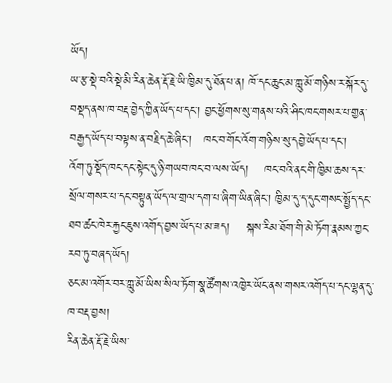ཡོད།
ཡ་རྩ་སྡེ་བའི་སྡེ་མི་རིན་ཆེན་རྡོ་རྗེ་ཡི་ཁྱིམ་དུ་ཐོན་པ་ན། ཁོ་དང་ཆུང་མ་ཀླུ་མོ་གཉིས་ར་སྐོར་དུ་བསྡད་ནས་ཁ་བརྡ་བྱེད་ཀྱིན་ཡོད་པ་དང་། བྱང་ཕྱོགས་སུ་གནས་པའི་ཤིང་ཁང་གསར་པ་གྱན་བརྒྱད་ཡོད་པ་བལྟས་ན་བརྗིད་ཆེ་ཞིང་།   ཁང་བ་གོང་འོག་གཉིས་སུ་དབྱེ་ཡོད་པ་དང་།    འོག་ཏུ་སྡོད་ཁང་དང་སྟེང་དུ་ཉི་གཡབ་ཁང་བ་ལས་ཡོད།    ཁང་བའི་ནང་གི་ཁྱིམ་ཆས་དར་སྲོལ་གསར་པ་དང་བསྟུན་ཡོད་ལ་གྲལ་དག་པ་ཞིག་ཡིན་ཞིང་། ཁྱིམ་དུ་ད་དུང་གསང་སྤྱོད་དང་ཐབ་ཚང་ཁེར་རྐྱང་ཇུས་འགོད་བྱས་ཡོད་པ་མ་ཟད།    སྐས་རིམ་ཐོག་གི་མེ་ཏོག་རྣམས་ཀྱང་རབ་ཏུ་བཞད་ཡོད།
ཅང་མ་འགོར་བར་ཀླུ་མོ་ཡིས་སིལ་ཏོག་སྣ་ཚོགས་འཁྱེར་ཡོང་ནས་གསར་འགོད་པ་དང་ལྷན་དུ་ཁ་བརྡ་བྱས།
རིན་ཆེན་རྡོ་རྗེ་ཡིས་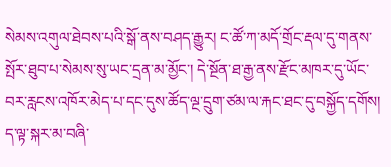སེམས་འགུལ་ཐེབས་པའི་སྒོ་ནས་བཤད་རྒྱུར། ང་ཚོ་ཀ་མདོ་གྲོང་རྡལ་དུ་གནས་སྤོར་ཐུབ་པ་སེམས་སུ་ཡང་དྲན་མ་མྱོང་། དེ་སྔོན་ཐ་རྒྱ་ནས་རྫོང་མཁར་དུ་ཡོང་བར་རླངས་འཁོར་མེད་པ་དང་དུས་ཚོད་ལྔ་དྲུག་ཙམ་ལ་རྐང་ཐང་དུ་བསྐྱོད་དགོས། ད་ལྟ་སྐར་མ་བཞི་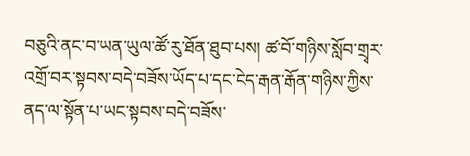བཅུའི་ནང་བ་ཡན་ཡུལ་ཚོ་རུ་ཐོན་ཐུབ་པས། ཚ་བོ་གཉིས་སློབ་གྲྭར་འགྲོ་བར་སྟབས་བདེ་བཟོས་ཡོད་པ་དང་ངེད་རྒན་རྒོན་གཉིས་ཀྱིས་ནད་ལ་སྟོན་པ་ཡང་སྟབས་བདེ་བཟོས་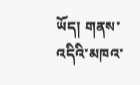ཡོད། གནས་འདིའི་མཁའ་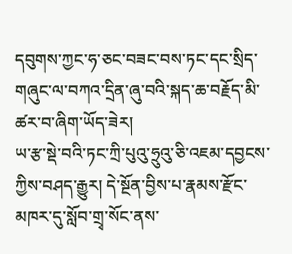དབུགས་ཀྱང་ཧ་ཅང་བཟང་བས་ཏང་དང་སྲིད་གཞུང་ལ་བཀའ་དྲིན་ཞུ་བའི་སྐད་ཆ་བརྗོད་མི་ཚར་བ་ཞིག་ཡོད་ཟེར།
ཡ་རྩ་སྡེ་བའི་ཏང་ཀྲི་པུའུ་ཧྲུའུ་ཅི་འཇམ་དབྱངས་ཀྱིས་བཤད་རྒྱུར། དེ་སྔོན་བྱིས་པ་རྣམས་རྫོང་མཁར་དུ་སློབ་གྲྭ་སོང་ནས་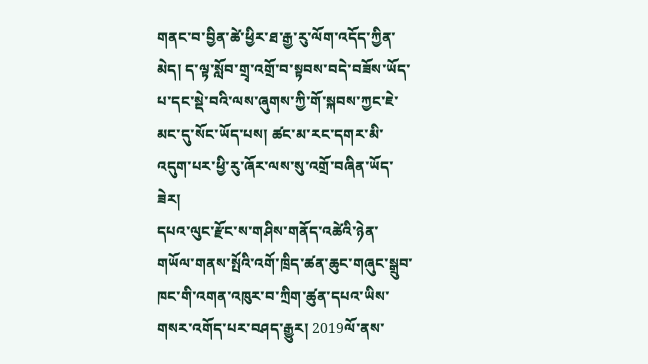གནང་བ་བྱིན་ཚེ་ཕྱིར་ཐ་རྒྱ་རུ་ལོག་འདོད་ཀྱིན་མེད། ད་ལྟ་སློབ་གྲྭ་འགྲོ་བ་སྟབས་བདེ་བཟོས་ཡོད་པ་དང་སྡེ་བའི་ལས་ཞུགས་ཀྱི་གོ་སྐབས་ཀྱང་ཇེ་མང་དུ་སོང་ཡོད་པས། ཚང་མ་རང་དགར་མི་འདུག་པར་ཕྱི་རུ་ཞོར་ལས་སུ་འགྲོ་བཞིན་ཡོད་ཟེར།
དཔའ་ལུང་རྫོང་ས་གཤིས་གནོད་འཚེའི་ཉེན་གཡོལ་གནས་སྤོའི་འགོ་ཁྲིད་ཚན་ཆུང་གཞུང་སྒྲུབ་ཁང་གི་འགན་འཁུར་བ་ཀྲིག་ཚུན་དཔའ་ཡིས་གསར་འགོད་པར་བཤད་རྒྱུར། 2019ལོ་ནས་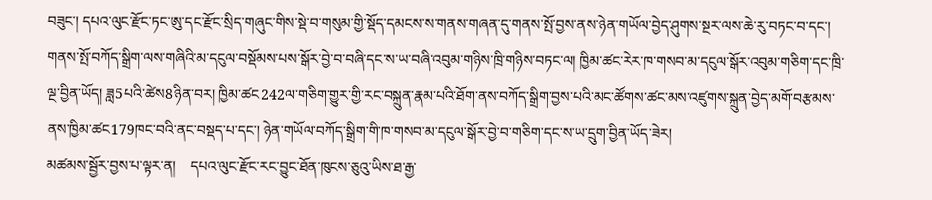བཟུང་། དཔའ་ལུང་རྫོང་ཏང་ཨུ་དང་རྫོང་སྲིད་གཞུང་གིས་སྡེ་བ་གསུམ་གྱི་སྡོད་དམངས་ས་གནས་གཞན་དུ་གནས་སྤོ་བྱས་ནས་ཉེན་གཡོལ་བྱེད་ཤུགས་སྔར་ལས་ཆེ་རུ་བཏང་བ་དང་། གནས་སྤོ་བཀོད་སྒྲིག་ལས་གཞིའི་མ་དངུལ་བསྡོམས་པས་སྒོར་བྱེ་བ་བཞི་དང་ས་ཡ་བཞི་འབུམ་གཉིས་ཁྲི་གཉིས་བཏང་ལ། ཁྱིམ་ཚང་རེར་ཁ་གསབ་མ་དངུལ་སྒོར་འབུམ་གཅིག་དང་ཁྲི་ལྔ་བྱིན་ཡོད། ཟླ5པའི་ཚེས8ཉིན་བར། ཁྱིམ་ཚང242ལ་གཅིག་གྱུར་གྱི་རང་བསྐྲུན་རྣམ་པའི་ཐོག་ནས་བཀོད་སྒྲིག་བྱས་པའི་མང་ཚོགས་ཚང་མས་འཛུགས་སྐྲུན་བྱེད་མགོ་བརྩམས་ནས་ཁྱིམ་ཚང179ཁང་བའི་ནང་བསྡད་པ་དང་། ཉེན་གཡོལ་བཀོད་སྒྲིག་གི་ཁ་གསབ་མ་དངུལ་སྒོར་བྱེ་བ་གཅིག་དང་ས་ཡ་དྲུག་བྱིན་ཡོད་ཟེར།
མཚམས་སྦྱོར་བྱས་པ་ལྟར་ན།    དཔའ་ལུང་རྫོང་རང་བྱུང་ཐོན་ཁུངས་ཅུའུ་ཡིས་ཐ་རྒྱ་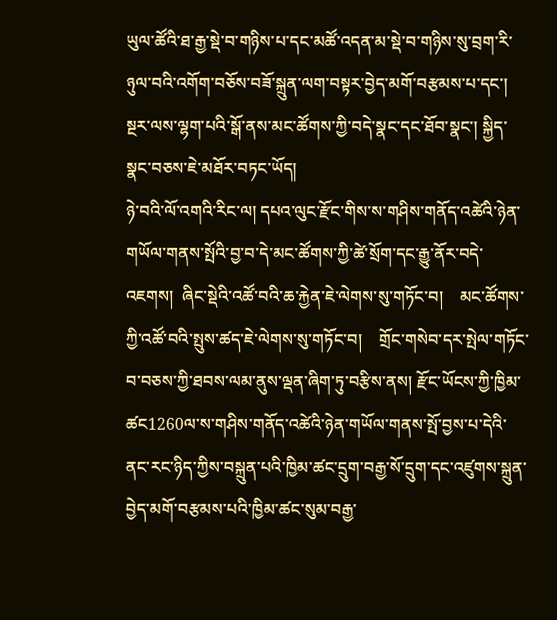ཡུལ་ཚོའི་ཐ་རྒྱ་སྡེ་བ་གཉིས་པ་དང་མཚོ་འདན་མ་སྡེ་བ་གཉིས་སུ་བྲག་རི་ཉུལ་བའི་འགོག་བཅོས་བཟོ་སྐྲུན་ལག་བསྟར་བྱེད་མགོ་བརྩམས་པ་དང་། སྔར་ལས་ལྷག་པའི་སྒོ་ནས་མང་ཚོགས་ཀྱི་བདེ་སྣང་དང་ཐོབ་སྣང་། སྐྱིད་སྣང་བཅས་ཇེ་མཐོར་བཏང་ཡོད།
ཉེ་བའི་ལོ་འགའི་རིང་ལ། དཔའ་ལུང་རྫོང་གིས་ས་གཤིས་གནོད་འཚེའི་ཉེན་གཡོལ་གནས་སྤོའི་བྱ་བ་དེ་མང་ཚོགས་ཀྱི་ཚེ་སྲོག་དང་རྒྱུ་ནོར་བདེ་འཇགས།  ཞིང་སྡེའི་འཚོ་བའི་ཆ་རྐྱེན་ཇེ་ལེགས་སུ་གཏོང་བ།    མང་ཚོགས་ཀྱི་འཚོ་བའི་སྤུས་ཚད་ཇེ་ལེགས་སུ་གཏོང་བ།    གྲོང་གསེབ་དར་སྤེལ་གཏོང་བ་བཅས་ཀྱི་ཐབས་ལམ་ནུས་ལྡན་ཞིག་ཏུ་བརྩིས་ནས། རྫོང་ཡོངས་ཀྱི་ཁྱིམ་ཚང1260ལ་ས་གཤིས་གནོད་འཚེའི་ཉེན་གཡོལ་གནས་སྤོ་བྱས་པ་དེའི་ནང་རང་ཉིད་ཀྱིས་བསྐྲུན་པའི་ཁྱིམ་ཚང་དྲུག་བརྒྱ་སོ་དྲུག་དང་འཛུགས་སྐྲུན་བྱེད་མགོ་བརྩམས་པའི་ཁྱིམ་ཚང་སུམ་བརྒྱ་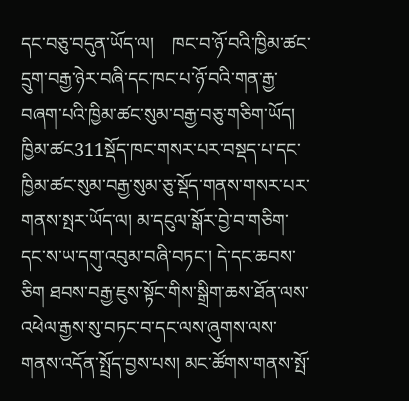དང་བཅུ་བདུན་ཡོད་ལ།    ཁང་བ་ཉོ་བའི་ཁྱིམ་ཚང་དྲུག་བརྒྱ་ཉེར་བཞི་དང་ཁང་པ་ཉོ་བའི་གན་རྒྱ་བཞག་པའི་ཁྱིམ་ཚང་སུམ་བརྒྱ་བཅུ་གཅིག་ཡོད། ཁྱིམ་ཚང311སྡོད་ཁང་གསར་པར་བསྡད་པ་དང་ཁྱིམ་ཚང་སུམ་བརྒྱ་སུམ་ཅུ་སྡོད་གནས་གསར་པར་གནས་སྤར་ཡོད་ལ། མ་དངུལ་སྒོར་བྱེ་བ་གཅིག་དང་ས་ཡ་དགུ་འབུམ་བཞི་བཏང་། དེ་དང་ཆབས་ཅིག ཐབས་བརྒྱ་ཇུས་སྟོང་གིས་སྒྲིག་ཆས་ཐོན་ལས་འཕེལ་རྒྱས་སུ་བཏང་བ་དང་ལས་ཞུགས་ལས་གནས་འདོན་སྤྲོད་བྱས་པས། མང་ཚོགས་གནས་སྤོ་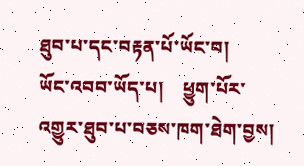ཐུབ་པ་དང་བརྟན་པོ་ཡོང་བ།    ཡོང་འབབ་ཡོད་པ།    ཕྱུག་པོར་འགྱུར་ཐུབ་པ་བཅས་ཁག་ཐེག་བྱས།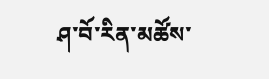ཤ་བོ་རིན་མཚོས་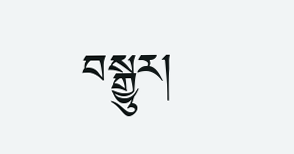བསྒྱུར།